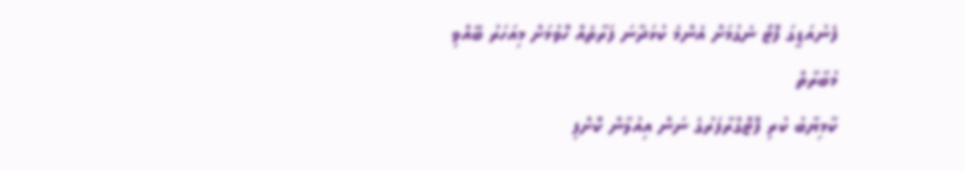ފެނުއަޑީގަ ފޮޓޯ ނެގުމަށް އެންމެ ކުޅަދާނަ ފަރާތެއް ހޮވުމަށް މިއަހަރު ބޭއްވި މުބާރާތް
ކާމިޔާބު ކުރި ފޮޓޮގްރާފަރުގެ ނަން އިއުލާން ކޮށްފި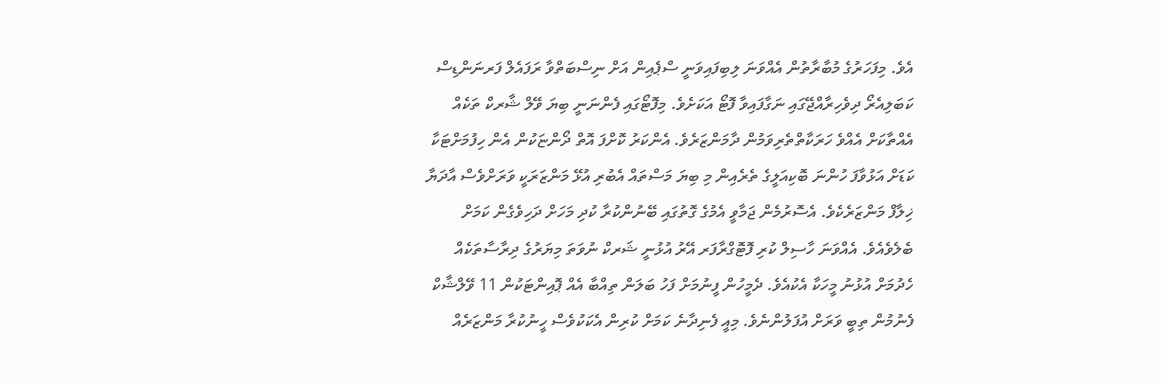އެވެ. މިފަހަރުގެ މުބާރާތުން އެއްވަނަ ލިބިފައިވަނީ ސްޕެއިން އަށް ނިސްބަތްވާ ރަފައެލް ފަރނަންޑިސް ކަބަލިއެރޯ ދިވެހިރާއްޖޭގައި ނަގާފައިވާ ފޮޓޯ އަކަށެވެ. މިފޮޓޯގައި ފެންނަނީ ބިޔަ ވޭލް ޝާރކް ތަކެއް އެއްތާކަށް އެއްވެ ހަރަކާތްތެރިވަމުން ދާމަންޒަރެވެ. އެންކަރު ކޮށްފަ އޮތް ދޯންޏަކުން އެން ހިފުމަށްޓަކާ ކަޑަށް އަޅުވާފަ ހުންނަ ބޮކިއަލީގެ ތެރެއިން މި ބިޔަ މަސްތައް އެބުރި އުޅޭ މަންޒަރަކީ ވަރަށްވެސް އާދަޔާ ޚިލާފް މަންޒަރެކެވެ. އެސޮރުމެން ޖަމާވީ އެމުގެ ގޮތުގައި ބޭނުންކުރާ ކުދި މަހަށް ދަހިވެގެން ކަމަށް ބެލެވެއެވެ. އެއްވަނަ ހާސިލް ކުރި ފޮޓޮގްރާފަރ އޭރު އުޅުނީ ޝަރކް ނުވަތަ މިޔަރުގެ ދިރާސާތަކެއް ހެދުމަށް އުޅުނު މީހަކާ އެކުއެވެ. ދެމީހުން ފީނުމަށް ފަހު ބަލަން ތިއްބާ އެއް ޕޮއިންޓަކުން 11 ވޭލްޝާކް ފެނުމުން ތިބީ ވަރަށް އުފަލުންނެވެ. މިއީ ފެނިދާނެ ކަމަށް ކުރިން އެކަކުވެސް ހީނުކުރާ މަންޒަރެއް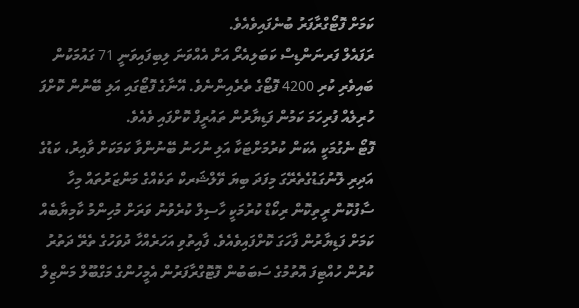ކަމަށް ފޮޓޯގްރާފަރު ބުނެފައިވެއެވެ.
ރަފައެލް ފަރނަންޑިސް ކަބަލިއެރޯ އަށް އެއްވަނަ ލިބިފައިވަނީ 71 ގައުމަކުން ބައިވެރި ކުރި 4200 ފޮޓޯގެ ތެރެއިންނެވެ. އޭނާގެ ފޮޓޯގައި އަލި ބޭނުން ކޮށްފަ ހުރިލެއް ފުރިހަމަ ކަމުން ފަޑިޔާރުން ތައުރީފް ކޮށްފައި ވެއެވެ.
ފޮޓޯ ނެގުމަކީ އެކަން ކުރުމަށްޓަކާ އަލި ނުހަނު ބޭނުންވާ ކަމަކަށް ވާއިރު، ކަޑުގެ އަދިރި ލޮނުގަޑުގެތެރޭގަ މިފަދަ ބިޔަ ވޭލްޝަރކް ތަކެއްގެ މަންޒަރުތައް މިހާ ސާފުކޮން ރީތިކޮން ރިކޯޑް ކުރުމަކީ ހާސިލް ކުރެވުނު ވަރަށް މުހިންމު ކާމިޔާބެއް ކަމަށް ފަޑިޔާރުން ފާހަގަ ކޮށްފައިވެއެވެ. ފާއިތުވި އަހަރެއްހާ ދުވަހުގެ ތެރޭ ދަތުރު ކުރުން ހުއްޓިފަ އޮތުމުގެ ސަބަބުން ފޮޓޮގްރާފަރުން އެމީހުންގެ މަގްބޫލް މަންޒިލް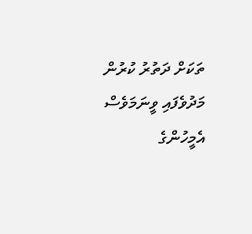ތަކަށް ދަތުރު ކުރުން މަދުވެފައި ވީނަމަވެސް އެމީހުންގެ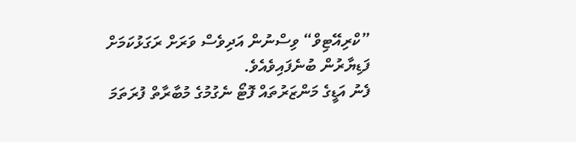”ކްރިއޭޓިވް“ ވިސްނުން އަދިވެސް ވަރަށް ރަގަޅުކަމަށް ފަޑިޔާރުން ބުނެފައިވެއެވެ.
ފެނު އަޑީގެ މަންޒަރުތައް ފޮޓޯ ނެގުމުގެ މުބާރާތް ފުރަތަމަ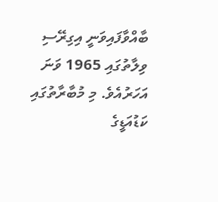ބާއްވާފައިވަނީ އިގިރޭސި ވިލާތުގައި 1965 ވަނަ އަހަރުއެވެ. މި މުބާރާތުގައި ކަޑުއަޑީގެ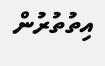އިތުތުރުން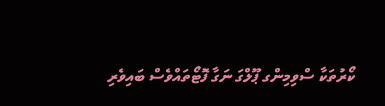ކޯރުތަކާ ސްވިމިންގ ޕޫލްގަ ނަގާ ފޮޓޯތައްވެސް ބައިވެރި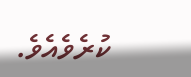ކުރެވެއެވެ.